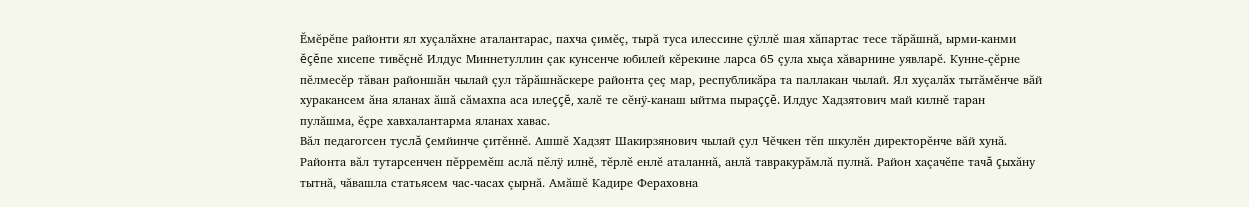Ĕмĕрĕпе районти ял хуçалăхне аталантарас, пахча çимĕç, тырă туса илессине çÿллĕ шая хăпартас тесе тăрăшнă, ырми-канми ĕçĕпе хисепе тивĕçнĕ Илдус Миннетуллин çак кунсенче юбилей кĕрекине ларса 65 çула хыçа хăварнине уявларĕ. Кунне-çĕрне пĕлмесĕр тăван районшăн чылай çул тăрăшнăскере районта çеç мар, республикăра та паллакан чылай. Ял хуçалăх тытăмĕнче вăй хуракансем ăна яланах ăшă сăмахпа аса илеççĕ, халĕ те сĕнÿ-канаш ыйтма пыраççĕ. Илдус Хадзятович май килнĕ таран пулăшма, ĕçре хавхалантарма яланах хавас.
Вăл педагогсен туслă çемйинче çитĕннĕ. Ашшĕ Хадзят Шакирзянович чылай çул Чĕчкен тĕп шкулĕн директорĕнче вăй хунă. Районта вăл тутарсенчен пĕрремĕш аслă пĕлÿ илнĕ, тĕрлĕ енлĕ аталаннă, анлă тавракурăмлă пулнă. Район хаçачĕпе тачă çыхăну тытнă, чăвашла статьясем час-часах çырнă. Амăшĕ Кадире Фераховна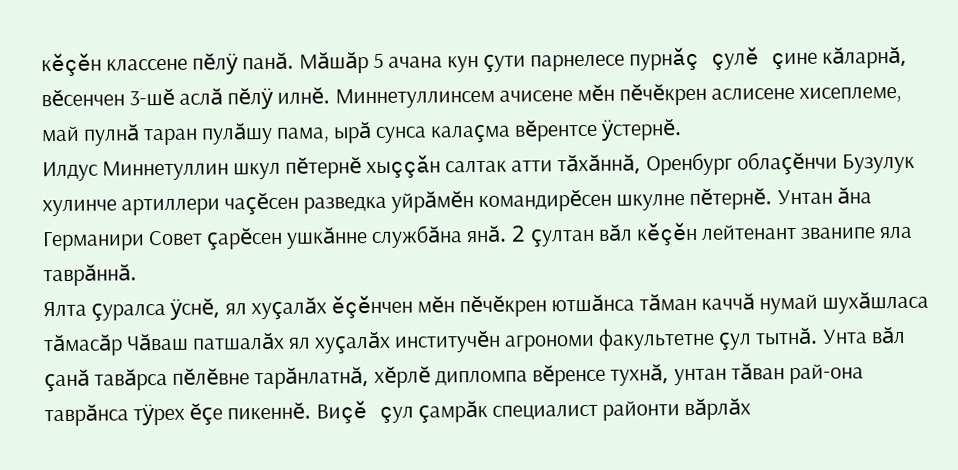кĕçĕн классене пĕлÿ панă. Мăшăр 5 ачана кун çути парнелесе пурнăç çулĕ çине кăларнă, вĕсенчен 3-шĕ аслă пĕлÿ илнĕ. Миннетуллинсем ачисене мĕн пĕчĕкрен аслисене хисеплеме, май пулнă таран пулăшу пама, ырă сунса калаçма вĕрентсе ÿстернĕ.
Илдус Миннетуллин шкул пĕтернĕ хыççăн салтак атти тăхăннă, Оренбург облаçĕнчи Бузулук хулинче артиллери чаçĕсен разведка уйрăмĕн командирĕсен шкулне пĕтернĕ. Унтан ăна Германири Совет çарĕсен ушкăнне службăна янă. 2 çултан вăл кĕçĕн лейтенант званипе яла таврăннă.
Ялта çуралса ÿснĕ, ял хуçалăх ĕçĕнчен мĕн пĕчĕкрен ютшăнса тăман каччă нумай шухăшласа тăмасăр Чăваш патшалăх ял хуçалăх институчĕн агрономи факультетне çул тытнă. Унта вăл çанă тавăрса пĕлĕвне тарăнлатнă, хĕрлĕ дипломпа вĕренсе тухнă, унтан тăван рай-она таврăнса тÿрех ĕçе пикеннĕ. Виçĕ çул çамрăк специалист районти вăрлăх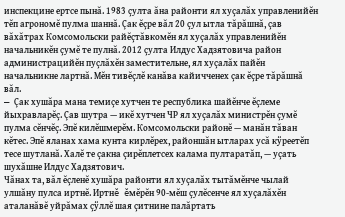инспекцине ертсе пынă. 1983 çулта ăна районти ял хуçалăх управленийĕн тĕп агрономĕ пулма шаннă. Çак ĕçре вăл 20 çул ытла тăрăшнă, çав вăхăтрах Комсомольски райĕçтăвкомĕн ял хуçалăх управленийĕн начальникĕн çумĕ те пулнă. 2012 çулта Илдус Хадзятовича район администрацийĕн пуçлăхĕн заместительне, ял хуçалăх пайĕн начальникне лартнă. Мĕн тивĕçлĕ канăва кайичченех çак ĕçре тăрăшнă вăл.
— Çак хушăра мана темиçе хутчен те республика шайĕнче ĕçлеме йыхравларĕç. Çав шутра — икĕ хутчен ЧР ял хуçалăх министрĕн çумĕ пулма сĕнчĕç. Эпĕ килĕшмерĕм. Комсомольски районĕ — манăн тăван кĕтес. Эпĕ яланах хама кунта кирлĕрех, районшăн ытларах усă кÿреетĕп тесе шутланă. Халĕ те çакна çирĕплетсех калама пултаратăп, — уçать шухăшне Илдус Хадзятович.
Чăнах та, вăл ĕçленĕ хушăра районти ял хуçалăх тытăмĕнче чылай улшăну пулса иртнĕ. Иртнĕ ĕмĕрĕн 90-мĕш çулĕсенче ял хуçалăхĕн аталанăвĕ уйрăмах çÿллĕ шая çитнине палăртать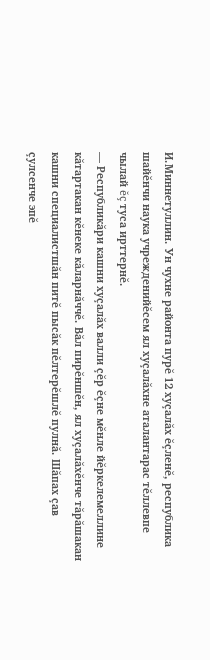И.Миннетуллин. Ун чухне районта пурĕ 12 хуçалăх ĕçленĕ, республика шайĕнчи наука учрежденийĕсем ял хуçалăхне аталантарас тĕллевпе чылай ĕç туса ирттернĕ.
— Республикăри кашни хуçалăх валли çĕр ĕçне мĕнле йĕркелемеллине кăтартакан кĕнеке кăларнăччĕ. Вăл пирĕншĕн, ял хуçалăхĕнче тăрăшакан кашни специалистшăн питĕ пысăк пĕлтерĕшлĕ пулнă. Шăпах çав çулсенче эпĕ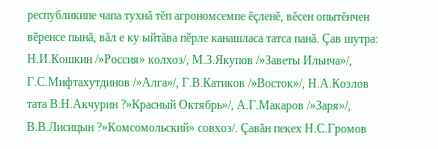республикипе чапа тухнă тĕп агрономсемпе ĕçленĕ, вĕсен опытĕнчен вĕренсе пынă, вăл е ку ыйтăва пĕрле канашласа татса панă. Çав шутра: Н.И.Кошкин /»Россия» колхоз/, М.З.Якупов /»Заветы Ильича»/, Г.С.Мифтахутдинов /»Алга»/, Г.В.Катиков /»Восток»/, Н.А.Козлов тата В.Н.Акчурин ?»Красный Октябрь»/, А.Г.Макаров /»Заря»/, В.В.Лисицын ?»Комсомольский» совхоз/. Çавăн пекех Н.С.Громов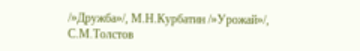/»Дружба»/, М.Н.Курбатин /»Урожай»/, С.М.Толстов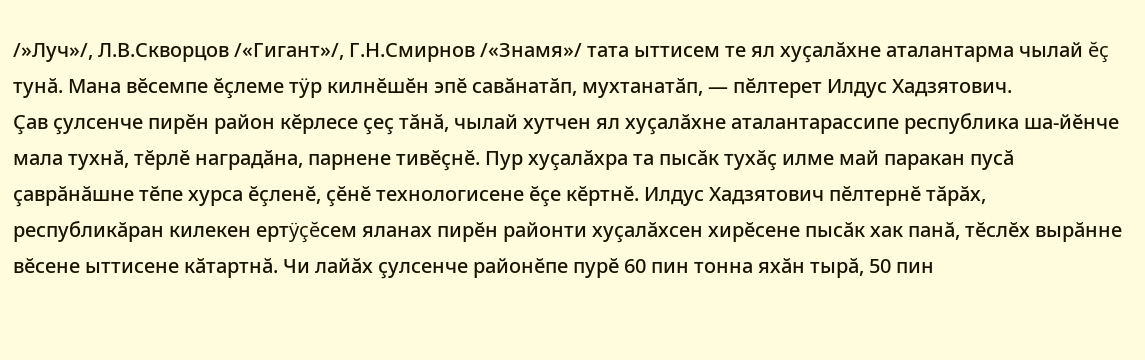/»Луч»/, Л.В.Скворцов /«Гигант»/, Г.Н.Смирнов /«Знамя»/ тата ыттисем те ял хуçалăхне аталантарма чылай ĕç тунă. Мана вĕсемпе ĕçлеме тÿр килнĕшĕн эпĕ савăнатăп, мухтанатăп, — пĕлтерет Илдус Хадзятович.
Çав çулсенче пирĕн район кĕрлесе çеç тăнă, чылай хутчен ял хуçалăхне аталантарассипе республика ша-йĕнче мала тухнă, тĕрлĕ наградăна, парнене тивĕçнĕ. Пур хуçалăхра та пысăк тухăç илме май паракан пусă çаврăнăшне тĕпе хурса ĕçленĕ, çĕнĕ технологисене ĕçе кĕртнĕ. Илдус Хадзятович пĕлтернĕ тăрăх, республикăран килекен ертÿçĕсем яланах пирĕн районти хуçалăхсен хирĕсене пысăк хак панă, тĕслĕх вырăнне вĕсене ыттисене кăтартнă. Чи лайăх çулсенче районĕпе пурĕ 60 пин тонна яхăн тырă, 50 пин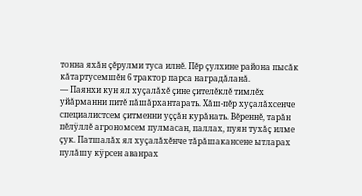тонна яхăн çĕрулми туса илнĕ. Пĕр çулхине района пысăк кăтартусемшĕн 6 трактор парса наградăланă.
— Паянхи кун ял хуçалăхĕ çине çителĕклĕ тимлĕх уйăрманни питĕ пăшăрхантарать. Хăш-пĕр хуçалăхсенче специалистсем çитменни уççăн курăнать. Вĕреннĕ, тарăн пĕлÿллĕ агрономсем пулмасан, паллах, пуян тухăç илме çук. Патшалăх ял хуçалăхĕнче тăрăшакансене ытларах пулăшу кÿрсен аванрах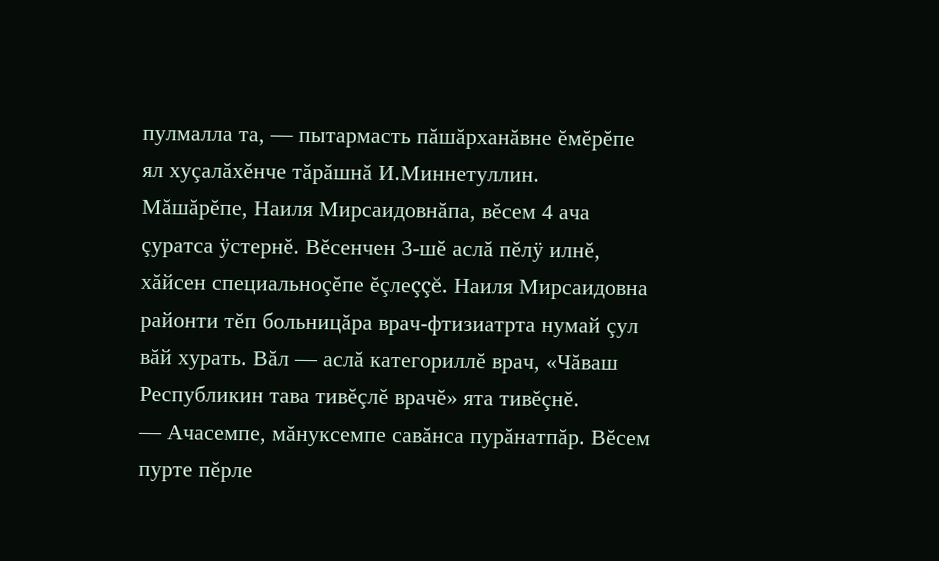пулмалла та, — пытармасть пăшăрханăвне ĕмĕрĕпе ял хуçалăхĕнче тăрăшнă И.Миннетуллин.
Мăшăрĕпе, Наиля Мирсаидовнăпа, вĕсем 4 ача çуратса ÿстернĕ. Вĕсенчен 3-шĕ аслă пĕлÿ илнĕ, хăйсен специальноçĕпе ĕçлеççĕ. Наиля Мирсаидовна районти тĕп больницăра врач-фтизиатрта нумай çул вăй хурать. Вăл — аслă категориллĕ врач, «Чăваш Республикин тава тивĕçлĕ врачĕ» ята тивĕçнĕ.
— Ачасемпе, мăнуксемпе савăнса пурăнатпăр. Вĕсем пурте пĕрле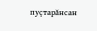пуçтарăнсан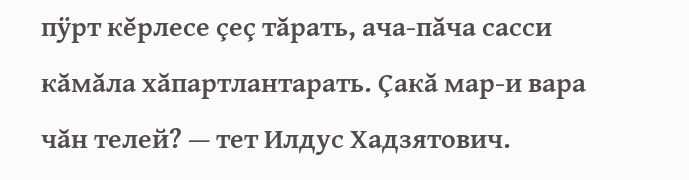пÿрт кĕрлесе çеç тăрать, ача-пăча сасси кăмăла хăпартлантарать. Çакă мар-и вара чăн телей? — тет Илдус Хадзятович.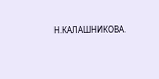Н.КАЛАШНИКОВА.